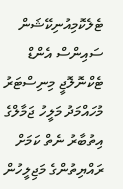ޓެލެކޮމިއުނިކޭޝަން ސައިންސް އެންޑް ޓެކްނޮލޮޖީ މިނިސްޓަރު މުހައްމަދު މަލީހު ޖަމާލްގެ އިތުބާރު ނެތް ކަމަށް ރައްޔިތުންގެ މަޖިލީހުން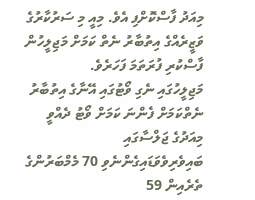މިއަދު ފާސްކޮށްފި އެވެ. މިއީ މި ސަރުކާރުގެ ވަޒީރެއްގެ އިތުބާރު ނެތް ކަމަށް މަޖިލީހުން ފާސްކުރި ފުރަތަމަ ފަހަރެވެ.
މަޖިލީހުގައި ނެގި ވޯޓުގައި އޭނާގެ އިތުބާރު ނެތްކަމަށް ފެންނަ ކަމަށް ވޯޓު ދެއްވީ މިއަދުގެ ޖަލްސާގައި ބައިވެރިވެވަޑައިގެންނެވި 70 މެމްބަރުންގެ ތެރެއިން 59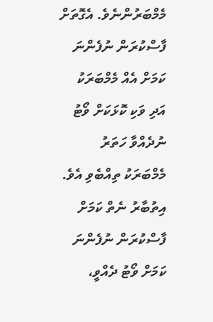މެމްބަރުންނެވެ. އެގޮތަށް ފާސްކުރަން ނުފެންނަ ކަމަށް އެއް މެމްބަރަކު އަދި ވަކި ކޮޅަކަށް ވޯޓު ނުދެއްވާ ހަތަރު މެމްބަރަކު ތިއްބެވި އެވެ.
އިތުބާރު ނެތް ކަމަށް ފާސްކުރަން ނުފެންނަ ކަމަށް ވޯޓު ދެއްވީ،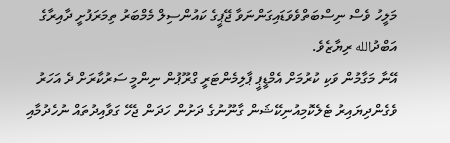މަލީހު ވެސް ނިސްބަތްވެވަޑައިގަންނަވާ ޖޭޕީގެ ކައުންސިލް މެމްބަރު ތިމަރަފުށީ ދާއިރާގެ އަބްދުالله ރިޔާޒެވެ.
އޭނާ މަގާމުން ވަކި ކުރުމަށް އެމްޑީޕީ ޕާލިމެންޓަރީ ގްރޫޕުން ނިންމީ ސަރުކާރަށް ދެ އަހަރު ވެގެންދިޔައިރު ޓެލެކޮމިއުނިކޭޝަން ގާނޫނުގެ ދަށުން ހަދަން ޖެހޭ ގަވާއިދުތައް ނުހެދުމާއި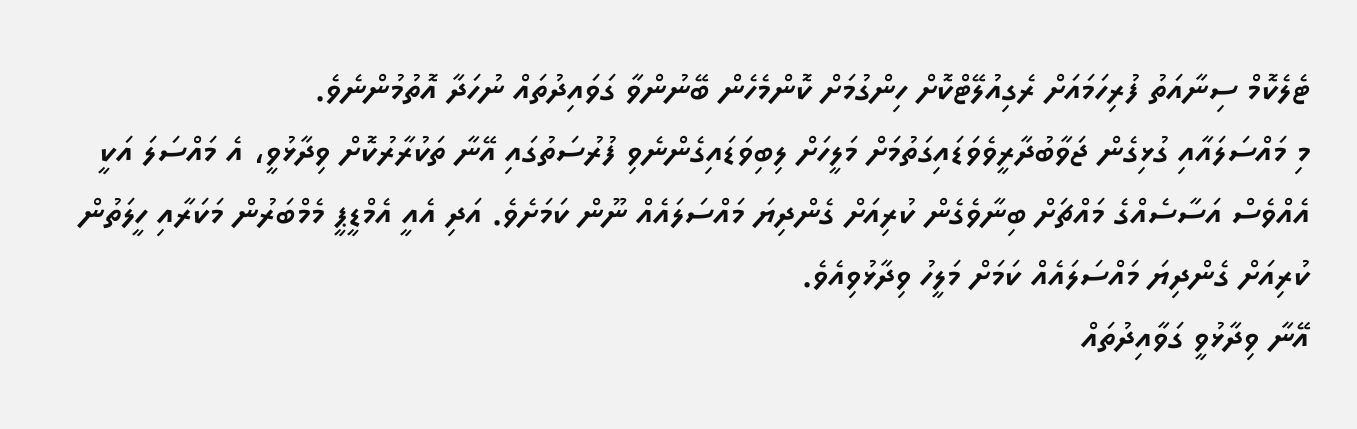ޓެލެކޮމް ސިނާއަތު ފުރިހަމައަށް ރެގިއުލޭޓްކޮށް ހިންގުމަށް ކޮންމެހެން ބޭނުންވާ ގަވައިދުތައް ނުހަދާ އޮތުމުންނެވެ.
މި މައްސަލައާއި ގުޅިގެން ޖަވާބުދާރީވެވަޑައިގަތުމަށް މަލީހަށް ލިބިވަޑައިގެންނެވި ފުރުސަތުގައި އޭނާ ތަކުރާރުކޮށް ވިދާޅުވީ، އެ މައްސަލަ އަކީ އެއްވެސް އަސާސެއްގެ މައްޗަށް ބިނާވެގެން ކުރިއަށް ގެންދިޔަ މައްސަލައެއް ނޫން ކަމަށެވެ. އަދި އެއީ އެމްޑީޕީ މެމްބަރުން މަކަރާއި ހީލަތުން ކުރިއަށް ގެންދިޔަ މައްސަލައެއް ކަމަށް މަލީހު ވިދާޅުވިއެވެ.
އޭނާ ވިދާޅުވީ ގަވާއިދުތައް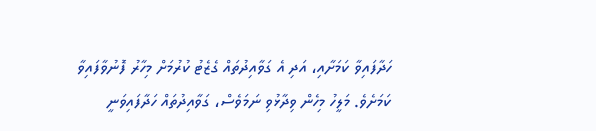ހަދާފައިވާ ކަމަށާއި، އަދި އެ ގަވާއިދުތައް ގެޒެޓު ކުރުމަށް މިހާރު ފޮނުވާފައިވާ ކަމަށެވެ. މަލީހު މިހެން ވިދާޅުވި ނަމަވެސް، ގަވާއިދުތައް ހަދާފައިވަނީ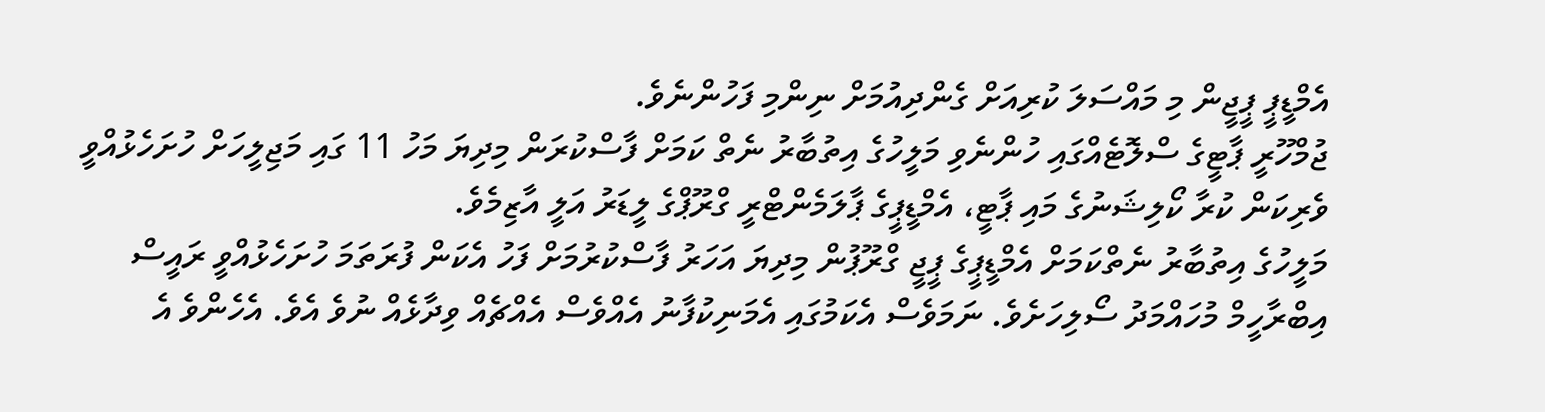އެމްޑީޕީ ޕީޖީން މި މައްސަލަ ކުރިއަށް ގެންދިއުމަށް ނިންމި ފަހުންނެވެ.
ޖުމްހޫރީ ޕާޓީގެ ސްލޮޓެއްގައި ހުންނެވި މަލީހުގެ އިތުބާރު ނެތް ކަމަށް ފާސްކުރަން މިދިޔަ މަހު 11 ގައި މަޖިލީހަށް ހުށަހެޅުއްވީ ވެރިކަން ކުރާ ކޯލިޝަނުގެ މައި ޕާޓީ، އެމްޑީޕީގެ ޕާލަމެންޓްރީ ގްރޫޕްގެ ލީޑަރު އަލީ އާޒިމެވެ.
މަލީހުގެ އިތުބާރު ނެތްކަމަށް އެމްޑީޕީގެ ޕީޖީ ގްރޫޕުން މިދިޔަ އަހަރު ފާސްކުރުމަށް ފަހު އެކަން ފުރަތަމަ ހުށަހެޅުއްވީ ރައީސް އިބްރާހީމް މުހައްމަދު ސޯލިހަށެވެ. ނަމަވެސް އެކަމުގައި އެމަނިކުފާނު އެއްވެސް އެއްޗެއް ވިދާޅެއް ނުވެ އެވެ. އެހެންވެ އެ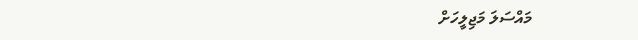މައްސަލަ މަޖިލީހަށް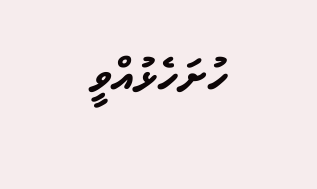ހުށަހެޅުއްވީ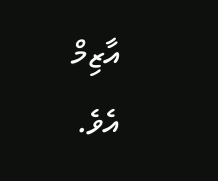އާޒިމް އެވެ.